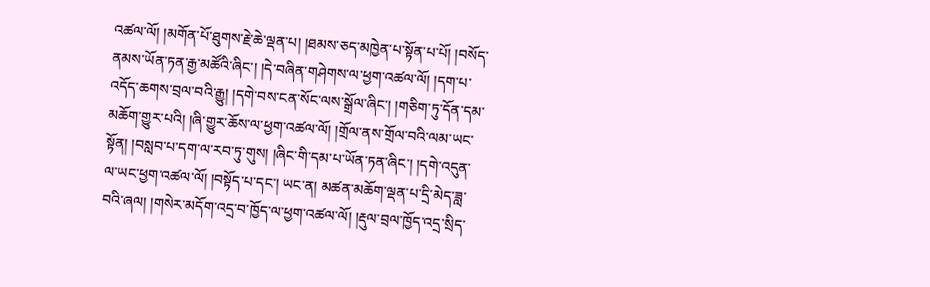འཚལ་ལོ། །མགོན་པོ་ཐུགས་རྗེ་ཆེ་ལྡན་པ། །ཐམས་ཅད་མཁྱེན་པ་སྟོན་པ་པོ། །བསོད་ནམས་ཡོན་ཏན་རྒྱ་མཚོའི་ཞིང་། །དེ་བཞིན་གཤེགས་ལ་ཕྱག་འཚལ་ལོ། །དག་པ་འདོད་ཆགས་བྲལ་བའི་རྒྱུ། །དགེ་བས་ངན་སོང་ལས་སྒྲོལ་ཞིང་། །གཅིག་ཏུ་དོན་དམ་མཆོག་གྱུར་པའི། །ཞི་གྱུར་ཆོས་ལ་ཕྱག་འཚལ་ལོ། །གྲོལ་ནས་གྲོལ་བའི་ལམ་ཡང་སྟོན། །བསླབ་པ་དག་ལ་རབ་ཏུ་གུས། །ཞིང་གི་དམ་པ་ཡོན་ཏན་ཞིང་། །དགེ་འདུན་ལ་ཡང་ཕྱག་འཚལ་ལོ། །བསྟོད་པ་དང་། ཡང་ན། མཚན་མཆོག་ལྡན་པ་དྲི་མེད་ཟླ་བའི་ཞལ། །གསེར་མདོག་འདྲ་བ་ཁྱོད་ལ་ཕྱག་འཚལ་ལོ། །རྡུལ་བྲལ་ཁྱོད་འདྲ་སྲིད་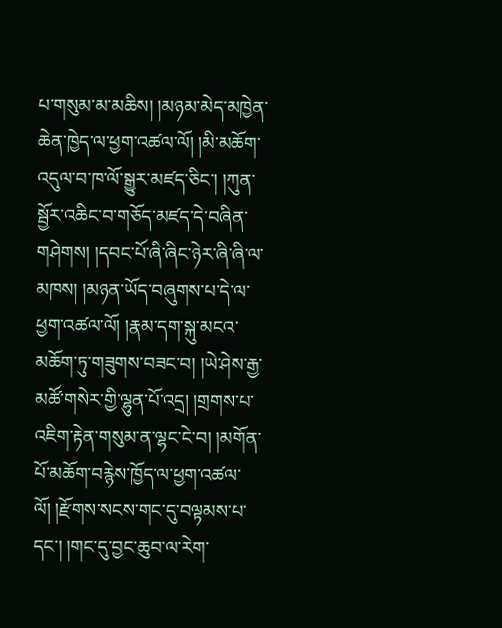པ་གསུམ་མ་མཆིས། །མཉམ་མེད་མཁྱེན་ཆེན་ཁྱེད་ལ་ཕྱག་འཚལ་ལོ། །མི་མཆོག་འདུལ་བ་ཁ་ལོ་སྒྱུར་མཛད་ཅིང་། །ཀུན་སྦྱོར་འཆིང་བ་གཅོད་མཛད་དེ་བཞིན་གཤེགས། །དབང་པོ་ཞི་ཞིང་ཉེར་ཞི་ཞི་ལ་མཁས། །མཉན་ཡོད་བཞུགས་པ་དེ་ལ་ཕྱག་འཚལ་ལོ། །རྣམ་དག་སྐུ་མངའ་མཆོག་ཏུ་གཟུགས་བཟང་བ། །ཡེ་ཤེས་རྒྱ་མཚོ་གསེར་གྱི་ལྷུན་པོ་འདྲ། །གྲགས་པ་འཇིག་རྟེན་གསུམ་ན་ལྷང་ངེ་བ། །མགོན་པོ་མཆོག་བརྙེས་ཁྱོད་ལ་ཕྱག་འཚལ་ལོ། །རྫོགས་སངས་གང་དུ་བལྟམས་པ་དང་། །གང་དུ་བྱང་ཆུབ་ལ་རེག་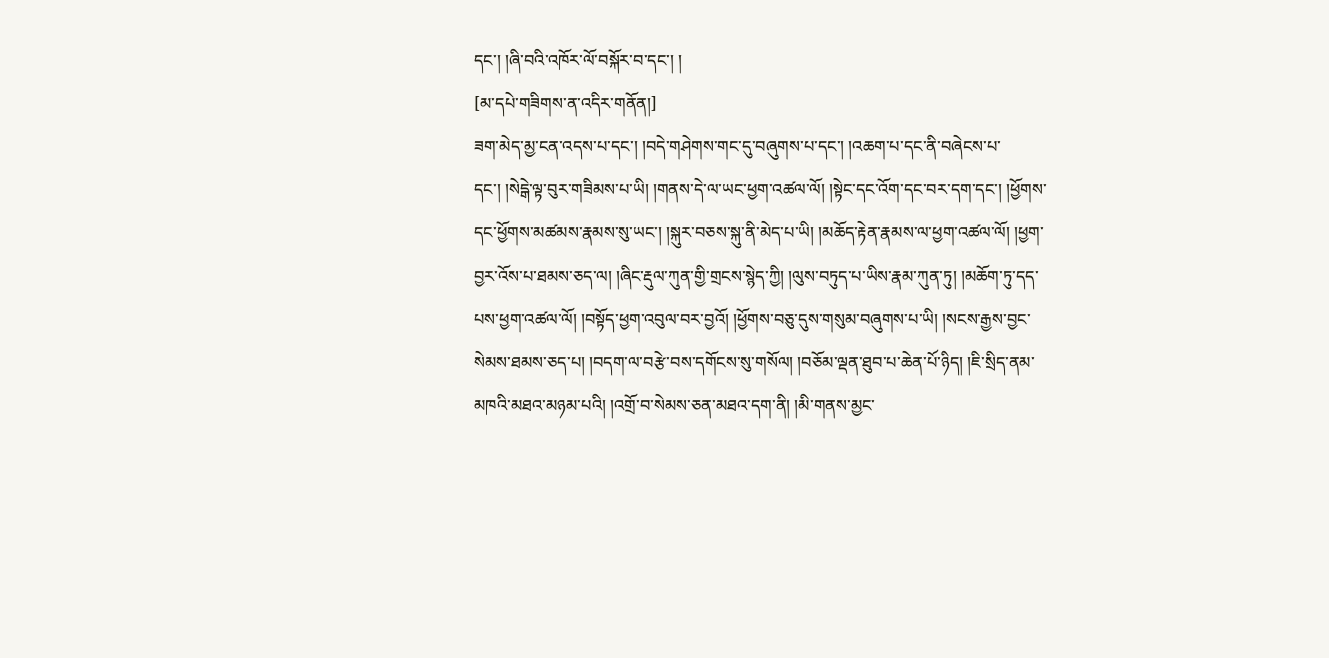དང་། །ཞི་བའི་འཁོར་ལོ་བསྐོར་བ་དང་། །
[མ་དཔེ་གཟིགས་ན་འདིར་གནོན།]
ཟག་མེད་མྱ་ངན་འདས་པ་དང་། །བདེ་གཤེགས་གང་དུ་བཞུགས་པ་དང་། །འཆག་པ་དང་ནི་བཞེངས་པ་དང་། །སེདྒེ་ལྟ་བུར་གཟིམས་པ་ཡི། །གནས་དེ་ལ་ཡང་ཕྱག་འཚལ་ལོ། །སྟེང་དང་འོག་དང་བར་དག་དང་། །ཕྱོགས་དང་ཕྱོགས་མཚམས་རྣམས་སུ་ཡང་། །སྐུར་བཅས་སྐུ་ནི་མེད་པ་ཡི། །མཆོད་རྟེན་རྣམས་ལ་ཕྱག་འཚལ་ལོ། །ཕྱག་བྱར་འོས་པ་ཐམས་ཅད་ལ། །ཞིང་རྡུལ་ཀུན་གྱི་གྲངས་སྙེད་ཀྱི། །ལུས་བཏུད་པ་ཡིས་རྣམ་ཀུན་ཏུ། །མཆོག་ཏུ་དད་པས་ཕྱག་འཚལ་ལོ། །བསྟོད་ཕྱག་འབུལ་བར་བྱའོ། །ཕྱོགས་བཅུ་དུས་གསུམ་བཞུགས་པ་ཡི། །སངས་རྒྱས་བྱང་སེམས་ཐམས་ཅད་པ། །བདག་ལ་བརྩེ་བས་དགོངས་སུ་གསོལ། །བཅོམ་ལྡན་ཐུབ་པ་ཆེན་པོ་ཉིད། །ཇི་སྲིད་ནམ་མཁའི་མཐའ་མཉམ་པའི། །འགྲོ་བ་སེམས་ཅན་མཐའ་དག་ནི། །མི་གནས་མྱང་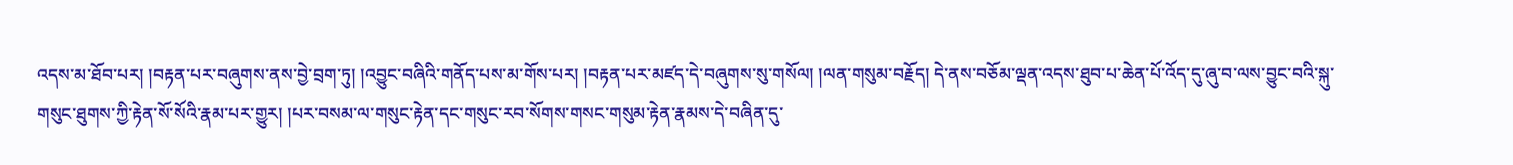འདས་མ་ཐོབ་པར། །བརྟན་པར་བཞུགས་ནས་བྱེ་བྲག་ཏུ། །འབྱུང་བཞིའི་གནོད་པས་མ་གོས་པར། །བརྟན་པར་མཛད་དེ་བཞུགས་སུ་གསོལ། །ལན་གསུམ་བརྗོད། དེ་ནས་བཅོམ་ལྡན་འདས་ཐུབ་པ་ཆེན་པོ་འོད་དུ་ཞུ་བ་ལས་བྱུང་བའི་སྐུ་གསུང་ཐུགས་ཀྱི་རྟེན་སོ་སོའི་རྣམ་པར་གྱུར། །པར་བསམ་ལ་གསུང་རྟེན་དང་གསུང་རབ་སོགས་གསང་གསུམ་རྟེན་རྣམས་དེ་བཞིན་དུ་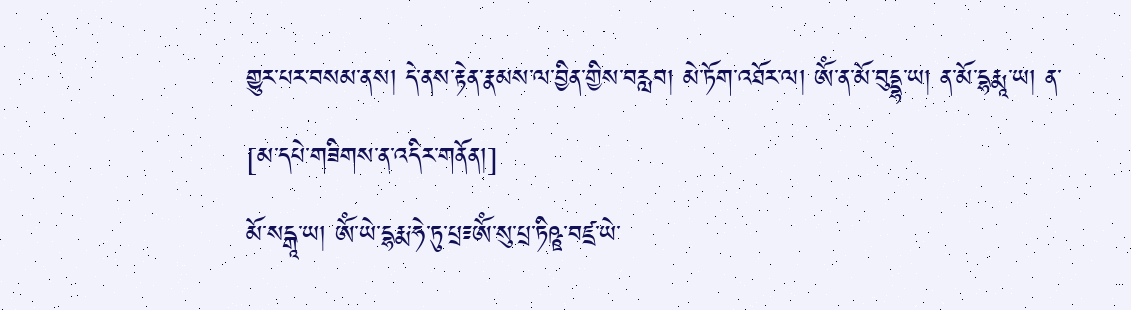གྱུར་པར་བསམ་ནས། དེ་ནས་རྟེན་རྣམས་ལ་བྱིན་གྱིས་བརླབ། མེ་ཏོག་འཐོར་ལ། ༀ་ན་མོ་བུདྡྷ་ཡ། ན་མོ་དྷརྨཱ་ཡ། ན་
[མ་དཔེ་གཟིགས་ན་འདིར་གནོན།]
མོ་སདྒཱ་ཡ། ༀ་ཡེ་དྷརྨ་ཧེ་ཏུ་པྲ༴ༀ་སུ་པྲ་ཏིཥྛ་བཛྲ་ཡེ་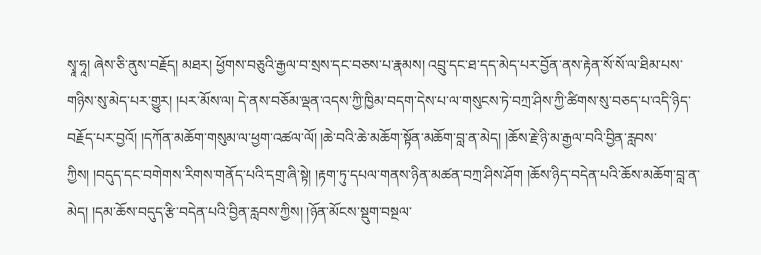སྭཱ་ཧཱ། ཞེས་ཅི་ནུས་བརྗོད། མཐར། ཕྱོགས་བཅུའི་རྒྱལ་བ་སྲས་དང་བཅས་པ་རྣམས། འབྲུ་དང་ཐ་དད་མེད་པར་བྱོན་ནས་རྟེན་སོ་སོ་ལ་ཐིམ་པས་གཉིས་སུ་མེད་པར་གྱུར། །པར་མོས་ལ། དེ་ནས་བཅོམ་ལྡན་འདས་ཀྱི་ཁྱིམ་བདག་དེས་པ་ལ་གསུངས་ཏེ་བཀྲ་ཤིས་ཀྱི་ཚིགས་སུ་བཅད་པ་འདི་ཉིད་བརྗོད་པར་བྱའོ། །དཀོན་མཆོག་གསུམ་ལ་ཕྱག་འཚལ་ལོ། །ཆེ་བའི་ཆེ་མཆོག་སྟོན་མཆོག་བླ་ན་མེད། །ཆོས་རྗེ་ཉི་མ་རྒྱལ་བའི་བྱིན་རླབས་ཀྱིས། །བདུད་དང་བགེགས་རིགས་གནོད་པའི་དགྲ་ཞི་སྟེ། །རྟག་ཏུ་དཔལ་གནས་ཉིན་མཚན་བཀྲ་ཤིས་ཤོག །ཆོས་ཉིད་བདེན་པའི་ཆོས་མཆོག་བླ་ན་མེད། །དམ་ཆོས་བདུད་རྩི་བདེན་པའི་བྱིན་རླབས་ཀྱིས། །ཉོན་མོངས་སྡུག་བསྔལ་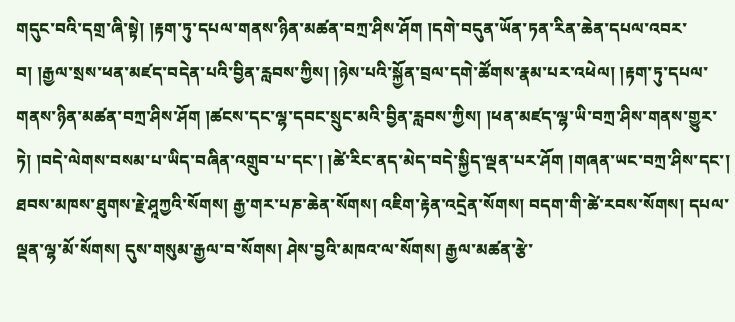གདུང་བའི་དགྲ་ཞི་སྟེ། །རྟག་ཏུ་དཔལ་གནས་ཉིན་མཚན་བཀྲ་ཤིས་ཤོག །དགེ་བདུན་ཡོན་ཏན་རིན་ཆེན་དཔལ་འབར་བ། །རྒྱལ་སྲས་ཕན་མཛད་བདེན་པའི་བྱིན་རླབས་ཀྱིས། །ཉེས་པའི་སྐྱོན་བྲལ་དགེ་ཚོགས་རྣམ་པར་འཕེལ། །རྟག་ཏུ་དཔལ་གནས་ཉིན་མཚན་བཀྲ་ཤིས་ཤོག །ཚངས་དང་ལྷ་དབང་སྲུང་མའི་བྱིན་རླབས་ཀྱིས། །ཕན་མཛད་ལྷ་ཡི་བཀྲ་ཤིས་གནས་གྱུར་ཏེ། །བདེ་ལེགས་བསམ་པ་ཡིད་བཞིན་འགྲུབ་པ་དང་། །ཚེ་རིང་ནད་མེད་བདེ་སྐྱིད་ལྡན་པར་ཤོག །གཞན་ཡང་བཀྲ་ཤིས་དང་། ཐབས་མཁས་ཐུགས་རྗེ་ཤཱཀྱའི་སོགས། རྒྱ་གར་པཎ་ཆེན་སོགས། འཇིག་རྟེན་འདྲེན་སོགས། བདག་གི་ཚེ་རབས་སོགས། དཔལ་ལྡན་ལྷ་མོ་སོགས། དུས་གསུམ་རྒྱལ་བ་སོགས། ཤེས་བྱའི་མཁའ་ལ་སོགས། རྒྱལ་མཚན་རྩེ་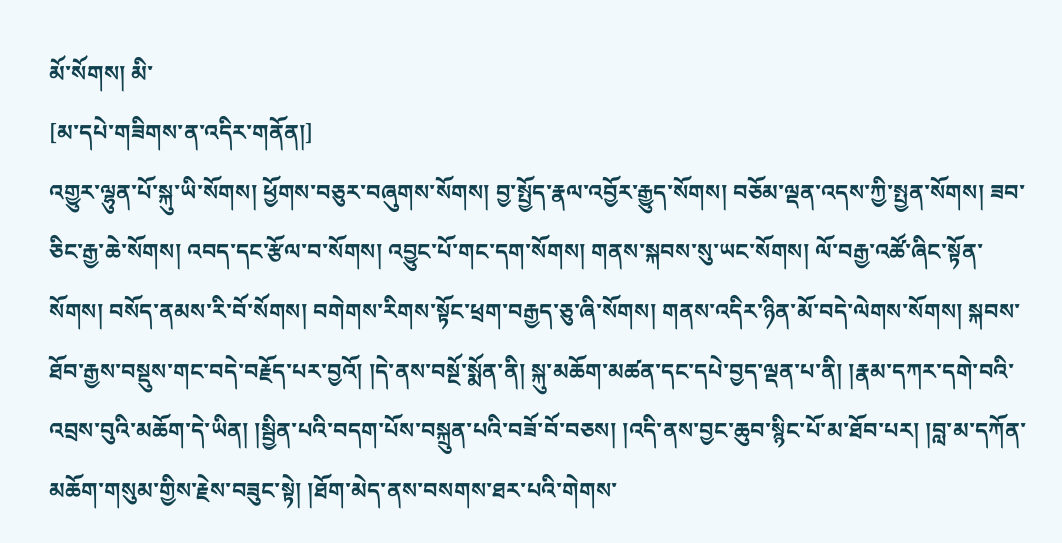མོ་སོགས། མི་
[མ་དཔེ་གཟིགས་ན་འདིར་གནོན།]
འགྱུར་ལྷུན་པོ་སྐུ་ཡི་སོགས། ཕྱོགས་བཅུར་བཞུགས་སོགས། བྱ་སྤྱོད་རྣལ་འབྱོར་རྒྱུད་སོགས། བཅོམ་ལྡན་འདས་ཀྱི་སྤྱན་སོགས། ཟབ་ཅིང་རྒྱ་ཆེ་སོགས། འབད་དང་རྩོལ་བ་སོགས། འབྱུང་པོ་གང་དག་སོགས། གནས་སྐབས་སུ་ཡང་སོགས། ལོ་བརྒྱ་འཚོ་ཞིང་སྟོན་སོགས། བསོད་ནམས་རི་བོ་སོགས། བགེགས་རིགས་སྟོང་ཕྲག་བརྒྱད་ཅུ་ཞི་སོགས། གནས་འདིར་ཉིན་མོ་བདེ་ལེགས་སོགས། སྐབས་ཐོབ་རྒྱས་བསྡུས་གང་བདེ་བརྗོད་པར་བྱའོ། །དེ་ནས་བསྔོ་སྨོན་ནི། སྐུ་མཆོག་མཚན་དང་དཔེ་བྱད་ལྡན་པ་ནི། །རྣམ་དཀར་དགེ་བའི་འབྲས་བུའི་མཆོག་དེ་ཡིན། །སྦྱིན་པའི་བདག་པོས་བསྐྲུན་པའི་བཟོ་བོ་བཅས། །འདི་ནས་བྱང་ཆུབ་སྙིང་པོ་མ་ཐོབ་པར། །བླ་མ་དཀོན་མཆོག་གསུམ་གྱིས་རྗེས་བཟུང་སྟེ། །ཐོག་མེད་ནས་བསགས་ཐར་པའི་གེགས་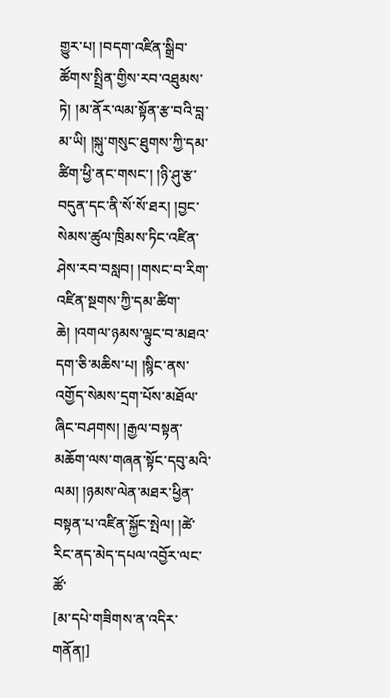གྱུར་པ། །བདག་འཛིན་སྒྲིབ་ཚོགས་སྤྲིན་གྱིས་རབ་འཐུམས་ཏེ། །མ་ནོར་ལམ་སྟོན་རྩ་བའི་བླ་མ་ཡི། །སྐུ་གསུང་ཐུགས་ཀྱི་དམ་ཚིག་ཕྱི་ནང་གསང་། །ཉི་ཤུ་རྩ་བདུན་དང་ནི་སོ་སོ་ཐར། །བྱང་སེམས་ཚུལ་ཁྲིམས་ཏིང་འཛིན་ཤེས་རབ་བསླབ། །གསང་བ་རིག་འཛིན་སྔགས་ཀྱི་དམ་ཚིག་ཆེ། །འགལ་ཉམས་ལྟུང་བ་མཐའ་དག་ཅི་མཆིས་པ། །སྙིང་ནས་འགྱོད་སེམས་དྲག་པོས་མཐོལ་ཞིང་བཤགས། །རྒྱལ་བསྟན་མཆོག་ལས་གཞན་སྟོང་དབུ་མའི་ལམ། །ཉམས་ལེན་མཐར་ཕྱིན་བསྟན་པ་འཛིན་སྐྱོང་སྤེལ། །ཚེ་རིང་ནད་མེད་དཔལ་འབྱོར་ལང་ཚོ་
[མ་དཔེ་གཟིགས་ན་འདིར་གནོན།]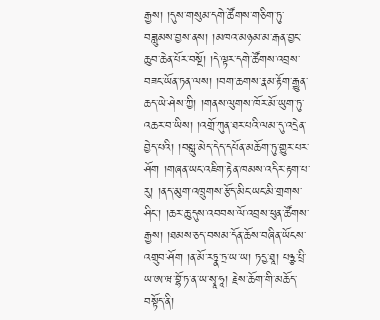རྒྱས། །དུས་གསུམ་དགེ་ཚོགས་གཅིག་ཏུ་བཟླུམས་བྱས་ནས། །མཁའ་མཉམ་མ་རྒན་བྱང་ཆུབ་ཆེན་པོར་བསྔོ། །དེ་ལྟར་དགེ་ཚོགས་འབྲས་བཟང་ཡོན་ཏན་ལས། །བག་ཆགས་རྣམ་རྟོག་རྒྱུན་ཆད་ཡེ་ཤེས་ཀྱི། །གནས་ལུགས་ཁོར་མོ་ཡུག་ཏུ་འཆར་བ་ཡིས། །འགྲོ་ཀུན་ཐར་པའི་ལམ་དུ་འདྲེན་བྱེད་པའི། །བསླུ་མེད་དེད་དཔོན་མཆོག་ཏུ་གྱུར་པར་ཤོག །གཞན་ཡང་འཇིག་རྟེན་ཁམས་འདིར་རྟག་པ་རུ། །ནད་མུག་འཁྲུགས་རྩོད་མིང་ཡང་མི་གྲགས་ཤིང་། །ཆར་ཆུ་དུས་འབབས་ལོ་འབྲས་ཕུན་ཚོགས་རྒྱས། །ཐམས་ཅད་བསམ་དོན་ཆོས་བཞིན་ཡོངས་འགྲུབ་ཤོག །ན་མོ་རཏྣ་ཏྲ་ཡ་ཡ། ཏདྱ་ཐཱ། པཉྩ་པྲི་ཡ་ཨ་ཝ་བྷོ་ཏ་ན་ཡ་སྭཱ་ཧཱ། རྗེས་ཆོག་གི་མཆོད་བསྟོད་ནི།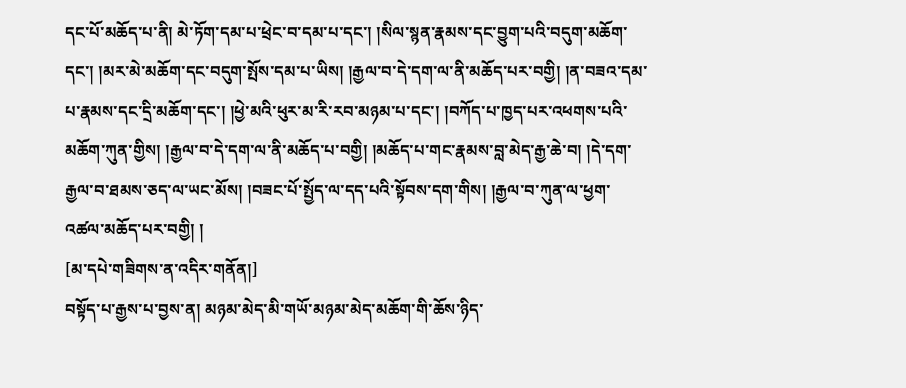དང་པོ་མཆོད་པ་ནི། མེ་ཏོག་དམ་པ་ཕྲེང་བ་དམ་པ་དང་། །སིལ་སྙན་རྣམས་དང་བྱུག་པའི་བདུག་མཆོག་དང་། །མར་མེ་མཆོག་དང་བདུག་སྤོས་དམ་པ་ཡིས། །རྒྱལ་བ་དེ་དག་ལ་ནི་མཆོད་པར་བགྱི། །ན་བཟའ་དམ་པ་རྣམས་དང་དྲི་མཆོག་དང་། །ཕྱེ་མའི་ཕུར་མ་རི་རབ་མཉམ་པ་དང་། །བཀོད་པ་ཁྱད་པར་འཕགས་པའི་མཆོག་ཀུན་གྱིས། །རྒྱལ་བ་དེ་དག་ལ་ནི་མཆོད་པ་བགྱི། །མཆོད་པ་གང་རྣམས་བླ་མེད་རྒྱ་ཆེ་བ། །དེ་དག་རྒྱལ་བ་ཐམས་ཅད་ལ་ཡང་མོས། །བཟང་པོ་སྤྱོད་ལ་དད་པའི་སྟོབས་དག་གིས། །རྒྱལ་བ་ཀུན་ལ་ཕྱག་འཚལ་མཆོད་པར་བགྱི། །
[མ་དཔེ་གཟིགས་ན་འདིར་གནོན།]
བསྟོད་པ་རྒྱས་པ་བྱས་ན། མཉམ་མེད་མི་གཡོ་མཉམ་མེད་མཆོག་གི་ཆོས་ཉིད་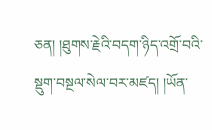ཅན། །ཐུགས་རྗེའི་བདག་ཉིད་འགྲོ་བའི་སྡུག་བསྔལ་སེལ་བར་མཛད། །ཡོན་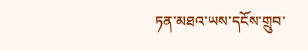ཏན་མཐའ་ཡས་དངོས་གྲུབ་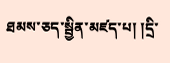ཐམས་ཅད་སྦྱིན་མཛད་པ། །དྲི་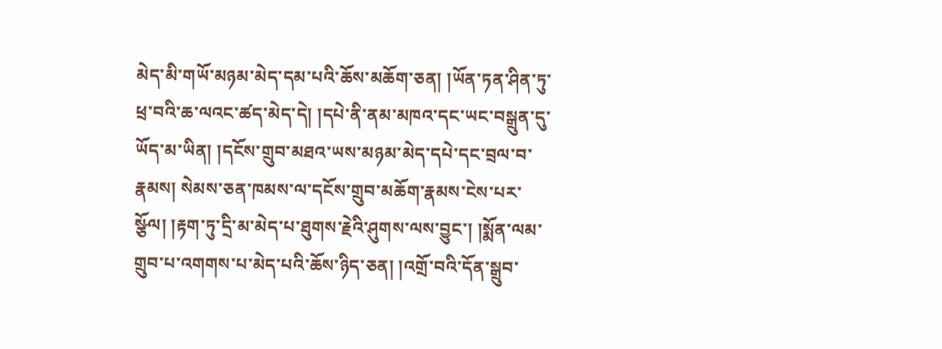མེད་མི་གཡོ་མཉམ་མེད་དམ་པའི་ཆོས་མཆོག་ཅན། །ཡོན་ཏན་ཤིན་ཏུ་ཕྲ་བའི་ཆ་ལའང་ཚད་མེད་དེ། །དཔེ་ནི་ནམ་མཁའ་དང་ཡང་བསྒྲུན་དུ་ཡོད་མ་ཡིན། །དངོས་གྲུབ་མཐའ་ཡས་མཉམ་མེད་དཔེ་དང་བྲལ་བ་རྣམས། སེམས་ཅན་ཁམས་ལ་དངོས་གྲུབ་མཆོག་རྣམས་ངེས་པར་སྩོལ། །རྟག་ཏུ་དྲི་མ་མེད་པ་ཐུགས་རྗེའི་ཤུགས་ལས་བྱུང་། །སྨོན་ལམ་གྲུབ་པ་འགགས་པ་མེད་པའི་ཆོས་ཉིད་ཅན། །འགྲོ་བའི་དོན་སྒྲུབ་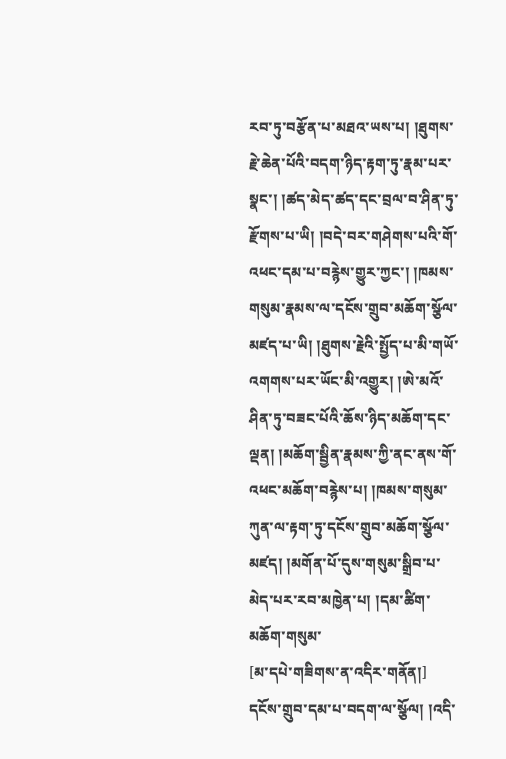རབ་ཏུ་བརྩོན་པ་མཐའ་ཡས་པ། །ཐུགས་རྗེ་ཆེན་པོའི་བདག་ཉིད་རྟག་ཏུ་རྣམ་པར་སྣང་། །ཚད་མེད་ཚད་དང་བྲལ་བ་ཤིན་ཏུ་རྫོགས་པ་ཡི། །བདེ་བར་གཤེགས་པའི་གོ་འཕང་དམ་པ་བརྙེས་གྱུར་ཀྱང་། །ཁམས་གསུམ་རྣམས་ལ་དངོས་གྲུབ་མཆོག་སྩོལ་མཛད་པ་ཡི། །ཐུགས་རྗེའི་སྤྱོད་པ་མི་གཡོ་འགགས་པར་ཡོང་མི་འགྱུར། །ཨེ་མའོ་ཤིན་ཏུ་བཟང་པོའི་ཆོས་ཉིད་མཆོག་དང་ལྡན། །མཆོག་སྦྱིན་རྣམས་ཀྱི་ནང་ནས་གོ་འཕང་མཆོག་བརྙེས་པ། །ཁམས་གསུམ་ཀུན་ལ་རྟག་ཏུ་དངོས་གྲུབ་མཆོག་སྩོལ་མཛད། །མགོན་པོ་དུས་གསུམ་སྒྲིབ་པ་མེད་པར་རབ་མཁྱེན་པ། །དམ་ཚིག་མཆོག་གསུམ་
[མ་དཔེ་གཟིགས་ན་འདིར་གནོན།]
དངོས་གྲུབ་དམ་པ་བདག་ལ་སྩོལ། །འདི་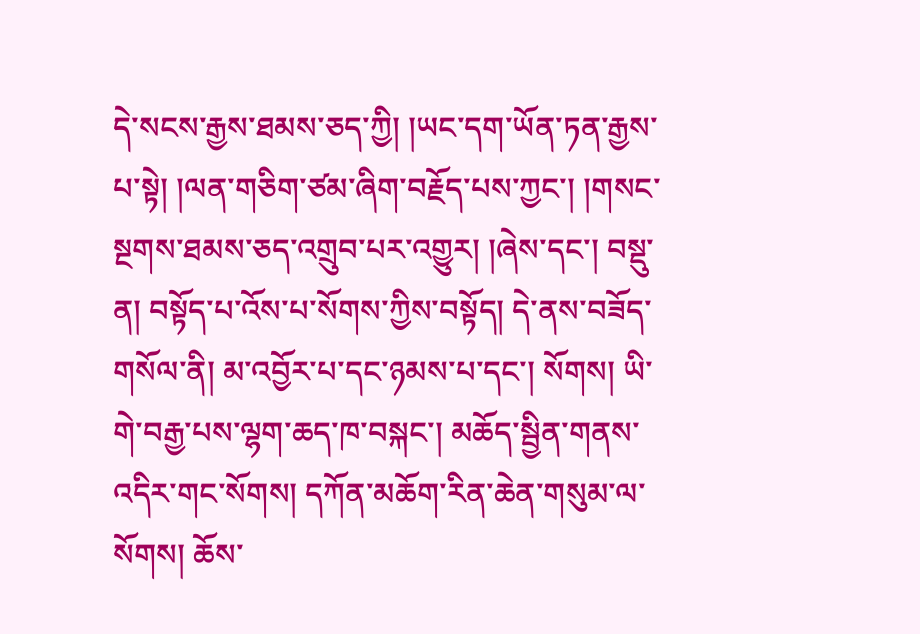དེ་སངས་རྒྱས་ཐམས་ཅད་ཀྱི། །ཡང་དག་ཡོན་ཏན་རྒྱས་པ་སྟེ། །ལན་གཅིག་ཙམ་ཞིག་བརྗོད་པས་ཀྱང་། །གསང་སྔགས་ཐམས་ཅད་འགྲུབ་པར་འགྱུར། །ཞེས་དང་། བསྡུ་ན། བསྟོད་པ་འོས་པ་སོགས་ཀྱིས་བསྟོད། དེ་ནས་བཟོད་གསོལ་ནི། མ་འབྱོར་པ་དང་ཉམས་པ་དང་། སོགས། ཡི་གེ་བརྒྱ་པས་ལྷག་ཆད་ཁ་བསྐང་། མཆོད་སྦྱིན་གནས་འདིར་གང་སོགས། དཀོན་མཆོག་རིན་ཆེན་གསུམ་ལ་སོགས། ཆོས་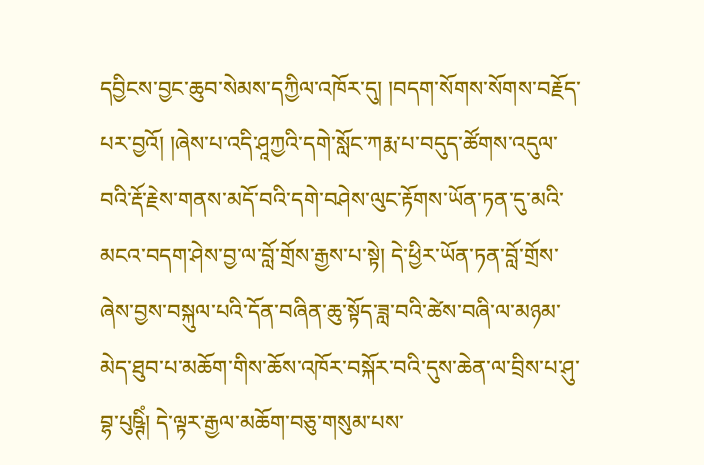དབྱིངས་བྱང་ཆུབ་སེམས་དཀྱིལ་འཁོར་དུ། །བདག་སོགས་སོགས་བརྗོད་པར་བྱའོ། །ཞེས་པ་འདི་ཤཱཀྱའི་དགེ་སློང་ཀརྨ་པ་བདུད་ཚོགས་འདུལ་བའི་རྡོ་རྗེས་གནས་མདོ་བའི་དགེ་བཤེས་ལུང་རྟོགས་ཡོན་ཏན་དུ་མའི་མངའ་བདག་ཤེས་བྱ་ལ་བློ་གྲོས་རྒྱས་པ་སྟེ། དེ་ཕྱིར་ཡོན་ཏན་བློ་གྲོས་ཞེས་བྱས་བསྐུལ་པའི་དོན་བཞིན་ཆུ་སྟོད་ཟླ་བའི་ཚེས་བཞི་ལ་མཉམ་མེད་ཐུབ་པ་མཆོག་གིས་ཆོས་འཁོར་བསྐོར་བའི་དུས་ཆེན་ལ་བྲིས་པ་ཤུ་བྷ་པུཥྚིཾ། དེ་ལྟར་རྒྱལ་མཆོག་བཅུ་གསུམ་པས་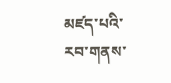མཛད་པའི་རབ་གནས་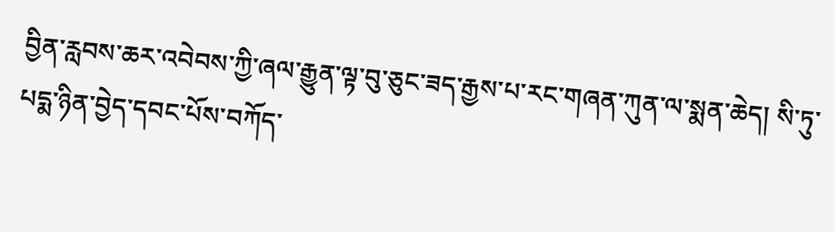བྱིན་རླབས་ཆར་འབེབས་ཀྱི་ཞལ་རྒྱུན་ལྟ་བུ་ཅུང་ཟད་རྒྱས་པ་རང་གཞན་ཀུན་ལ་སྨན་ཆེད། སི་ཏུ་པདྨ་ཉིན་བྱེད་དབང་པོས་བཀོད་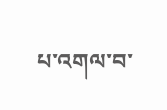པ་འགལ་བ་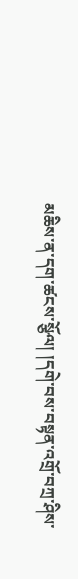མཆིས་ན་དག་ཚངས་སྩོལ། །དགེ་བས་བསྟན་འགྲོ་བཀྲ་ཤིས་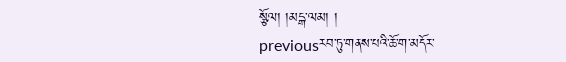སྩོལ། །མདྒ་ལམ། །
previousརབ་ཏུ་གནས་པའི་ཆོ་ག་མདོར་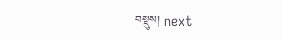བསྡུས། next